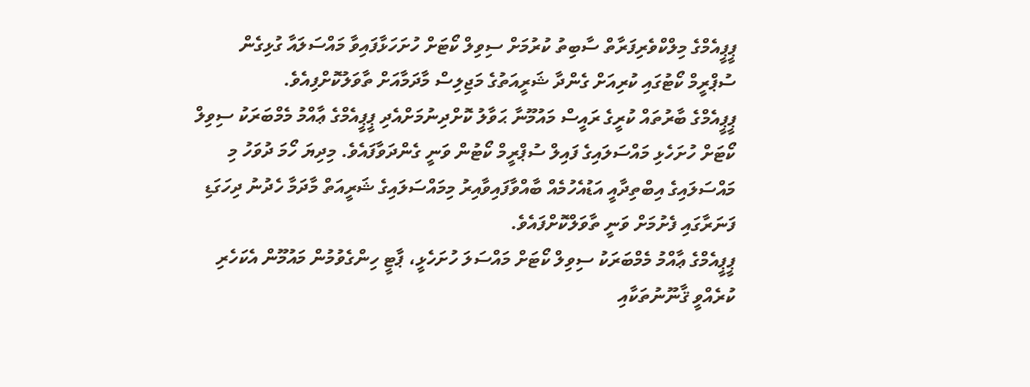ޕީޕީއެމްގެ މިލްކްވެރިފަރާތް ސާބިތު ކުރުމަށް ސިވިލް ކޯޓަށް ހުށަހަޅާފައިވާ މައްސަލައާ ގުޅިގެން ސުޕްރީމް ކޯޓުގައި ކުރިއަށް ގެންދާ ޝަރީއަތުގެ މަޖިލިސް މާދަމާއަށް ތާވަލުކޮށްފިއެވެ.
ޕީޕީއެމްގެ ބާރުތައް ކުރީގެ ރައީސް މައުމޫނާ ޙަވާލު ކޮށްދިނުމަށްއެދި ޕީޕީއެމްގެ ޢާއްމު މެމްބަރަކު ސިވިލް ކޯޓަށް ހުށަހެޅި މައްސަލައިގެ ފައިލް ސުޕްރީމް ކޯޓުން ވަނީ ގެންދަވާފައެވެ. މިދިޔަ ހޯމަ ދުވަހު މި މައްސަލައިގެ އިބްތިދާއީ އަޑުއެހުމެއް ބާއްވާފައިވާއިރު މިމައްސަލައިގެ ޝަރީއަތް މާދަމާ ހެދުނު ދިހަގަޑި ފަނަރާގައި ފެށުމަށް ވަނީ ތާވަލްކޮށްފައެވެ.
ޕީޕީއެމްގެ ޢާއްމު މެމްބަރަކު ސިވިލް ކޯޓަށް މައްސަލަ ހުށަހެޅީ، ޕާޓީ ހިންގެވުމުން މައުމޫން އެކަހެރި ކުރެއްވީ ޤާނޫނުތަކާއި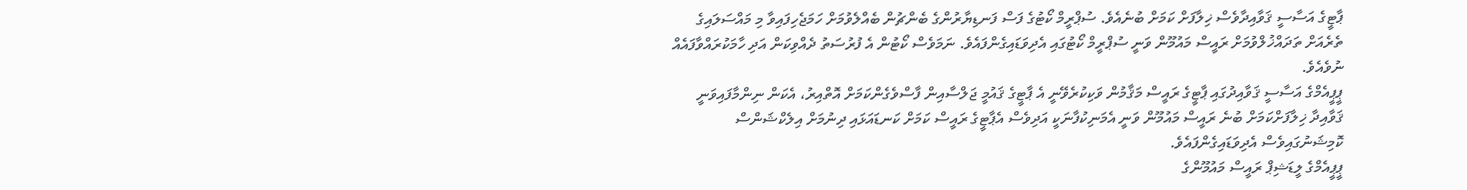ޕާޓީގެ އަސާސީ ޤަވާއިދާވެސް ޚިލާފަށް ކަމަށް ބުނެއެވެ. ސުޕްރީމް ކޯޓުގެ ފަސް ފަނޑިޔާރުންގެ ބެންޗުން ބެއްލެވުމަށް ހަމަޖެހިފައިވާ މި މައްސަލައިގެ ތެރެއަށް ތަދައްޚުލްވުމަށް ރައީސް މައުމޫން ވަނީ ސުޕްރީމް ކޯޓުގައި އެދިވަޑައިގެންފައެވެ. ނަމަވެސް ކޯޓުން އެ ފުރުސަތު ދެއްވިކަން އަދި ހާމަކުރައްވާފައެއް ނުވެއެވެ.
ޕީޕީއެމްގެ އަސާސީ ޤަވާއިދުގައި ޕާޓީގެ ރައީސް މަޤާމުން ވަކިކުރެވޭނީ އެ ޕާޓީގެ ޤައުމީ ޖަލްސާއިން ފާސްވެގެންކަމަށް އޮތްއިރު، އެކަން ނިންމާފައިވަނީ ޤަވާއިދާ ޚިލާފަށްކަމަށް ބުނެ ރައީސް މައުމޫން ވަނީ އެމަނިކުފާނަކީ އަދިވެސް އެޕާޓީގެ ރައީސް ކަމަށް ކަނޑައަޅައި ދިނުމަށް އިލެކްޝަންސް ކޮމިޝަނުގައިވެސް އެދިވަޑައިގެންފައެވެ.
ޕީޕީއެމްގެ ލީޑަޝިޕް ރައީސް މައުމޫންގެ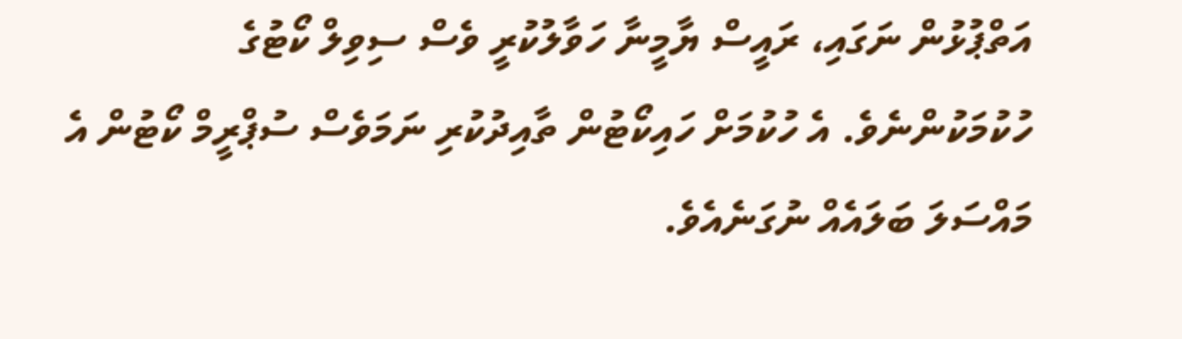އަތްޕުޅުން ނަގައި، ރައީސް ޔާމީނާ ހަވާލުކުރީ ވެސް ސިވިލް ކޯޓުގެ ހުކުމަކުންނެވެ. އެ ހުކުމަށް ހައިކޯޓުން ތާއިދުކުރި ނަމަވެސް ސުޕްރީމް ކޯޓުން އެ މައްސަލަ ބަލައެއް ނުގަނެއެވެ.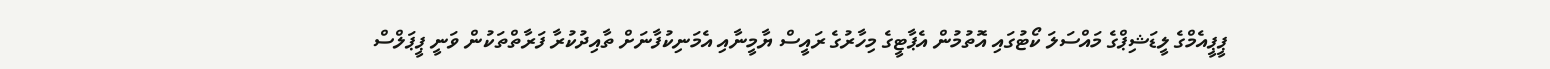ޕީޕީއެމްގެ ލީޑަޝިޕްގެ މައްސަލަ ކޯޓުގައި އޮތުމުން އެޕާޓީގެ މިހާރުގެ ރައީސް ޔާމީނާއި އެމަނިކުފާނަށް ތާއިދުކުރާ ފަރާތްތަކުން ވަނީ ޕީޕަލްސް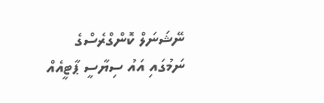ނޭޝަނަލް ކޮންގްރެސްގެ ނަމުގައި އައު ސިޔާސީ ޕާޓީއެއް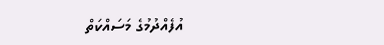އުފެއްދުމުގެ މަސައްކަތް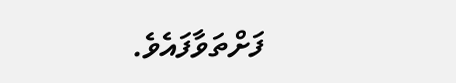ފަށްތަވާފައެވެ.